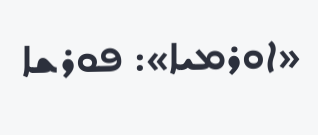«ܐܘܪܡܝܐ»: ܦܘܪܫܐ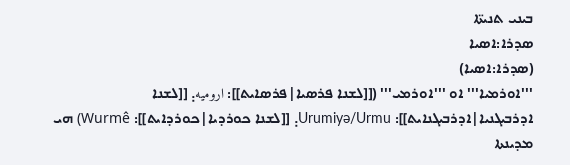ܒܝܢܝ ܬܢܝܬ̈ܐ
ܣܕܪܐ:ܐܣܝܐ
(ܣܕܪܐ:ܐܣܝܐ)
'''ܐܘܪܡܝܐ''' ܐܘ '''ܐܘܪܡܝ''' ([[ܠܫܢܐ ܦܪܣܝܐ|ܦܪܣܐܝܬ]]: ارومیه܄ [[ܠܫܢܐ ܐܕܪܒܝܓܢܝܐ|ܐܕܪܒܝܓܢܐܝܬ]]: Urumiyə/Urmu܄ [[ܠܫܢܐ ܟܘܪܕܝܐ|ܟܘܪܕܐܝܬ]]: Wurmê) ܗܝ ܡܕܝܢܬܐ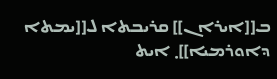ܒ[[ܐܝܪܐܢ]] ܩܪܝܒܬܐ ܠ[[ܝܡܬܐ ܕܐܘܪܡܝܐ]]܂ ܐܝܬ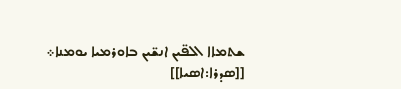ܫܬܡܐܐ ܐܠܦ̈ܝܢ ܐܢܫ̈ܝܢ ܒܐܘܪܡܝܐ ܝܘܡܢܐ܀
[[ܣܕܪܐ:ܐܣܝܐ]]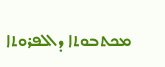ܡܟܬܒܘܬܐ ܕܐܠܦܪܘܬܐ